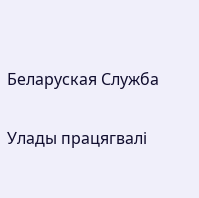Беларуская Служба

Улады працягвалі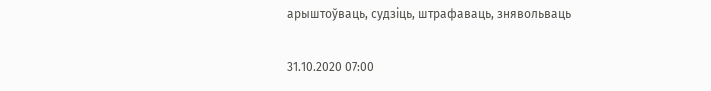арыштоўваць, судзіць, штрафаваць, знявольваць

31.10.2020 07:00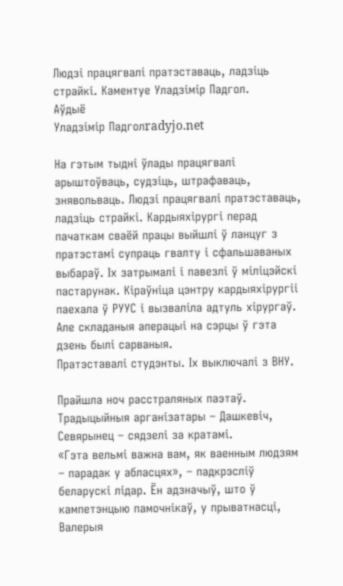Людзі працягвалі пратэставаць, ладзіць страйкі. Каментуе Уладзімір Падгол.
Аўдыё
Уладзімір Падголradyjo.net

На гэтым тыдні ўлады працягвалі арыштоўваць, судзіць, штрафаваць, знявольваць. Людзі працягвалі пратэставаць, ладзіць страйкі. Кардыяхірургі перад пачаткам сваёй працы выйшлі ў ланцуг з пратэстамі супраць гвалту і сфальшаваных выбараў. Іх затрымалі і павезлі ў міліцэйскі пастарунак. Кіраўніца цэнтру кардыяхірургіі паехала ў РУУС і вызваліла адтуль хірургаў. Але складаныя аперацыі на сэрцы ў гэта дзень былі сарваныя.
Пратэставалі студэнты. Іх выключалі з ВНУ.

Прайшла ноч расстраляных паэтаў. Традыцыйныя арганізатары – Дашкевіч, Севярынец – сядзелі за кратамі.
«Гэта вельмі важна вам, як ваенным людзям – парадак у абласцях», – падкрэсліў беларускі лідар. Ён адзначыў, што ў кампетэнцыю памочнікаў, у прыватнасці, Валерыя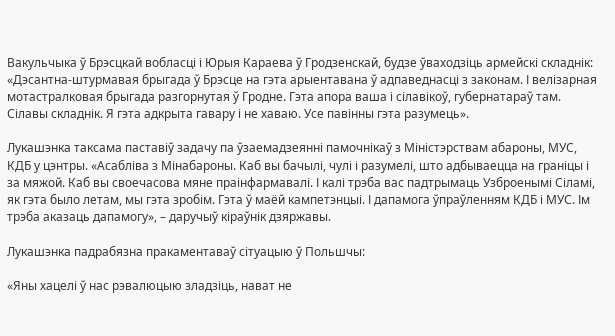Вакульчыка ў Брэсцкай вобласці і Юрыя Караева ў Гродзенскай, будзе ўваходзіць армейскі складнік: «Дэсантна-штурмавая брыгада ў Брэсце на гэта арыентавана ў адпаведнасці з законам. І велізарная мотастралковая брыгада разгорнутая ў Гродне. Гэта апора ваша і сілавікоў, губернатараў там. Сілавы складнік. Я гэта адкрыта гавару і не хаваю. Усе павінны гэта разумець».

Лукашэнка таксама паставіў задачу па ўзаемадзеянні памочнікаў з Міністэрствам абароны, МУС, КДБ у цэнтры. «Асабліва з Мінабароны. Каб вы бачылі, чулі і разумелі, што адбываецца на граніцы і за мяжой. Каб вы своечасова мяне праінфармавалі. І калі трэба вас падтрымаць Узброенымі Сіламі, як гэта было летам, мы гэта зробім. Гэта ў маёй кампетэнцыі. І дапамога ўпраўленням КДБ і МУС. Ім трэба аказаць дапамогу», – даручыў кіраўнік дзяржавы.

Лукашэнка падрабязна пракаментаваў сітуацыю ў Польшчы:

«Яны хацелі ў нас рэвалюцыю зладзіць, нават не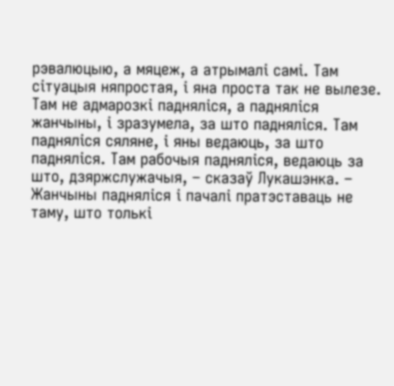рэвалюцыю, а мяцеж, а атрымалі самі. Там сітуацыя няпростая, і яна проста так не вылезе. Там не адмарозкі падняліся, а падняліся жанчыны, і зразумела, за што падняліся. Там падняліся сяляне, і яны ведаюць, за што падняліся. Там рабочыя падняліся, ведаюць за што, дзяржслужачыя, – сказаў Лукашэнка. – Жанчыны падняліся і пачалі пратэставаць не таму, што толькі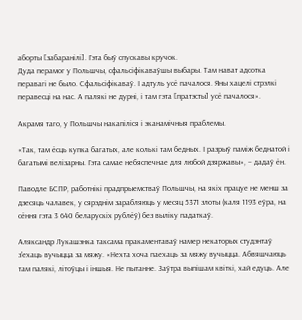аборты [забаранілі]. Гэта быў спускавы кручок.
Дуда перамог у Польшчы, сфальсіфікаваўшы выбары. Там нават адсотка перавагі не было. Сфальсіфікаваў. І адтуль усё пачалося. Яны хацелі стрэлкі перавесці на нас. А палякі не дурні, і там гэта [пратэсты] усё пачалося».

Акрамя таго, у Польшчы накапіліся і эканамічныя праблемы.

«Так, там ёсць купка багатых, але колькі там бедных. І разрыў паміж беднатой і багатымі велізарны. Гэта самае небяспечнае для любой дзяржавы», – дадаў ён.

Паводле БСПР, работнікі прадпрыемстваў Польшчы, на якіх працуе не менш за дзесяць чалавек, у сярэднім зарабляюць у месяц 5371 злоты (каля 1193 еўра, на сёння гэта 3 640 беларускіх рублёў) без выліку падаткаў.

Аляксандр Лукашэнка таксама пракаментаваў намер некаторых студэнтаў з'ехаць вучыцца за мяжу. «Нехта хоча паехаць за мяжу вучыцца. Абвяшчаюць там палякі, літоўцы і іншыя. Не пытанне. Заўтра выпішам квіткі, хай едуць. Але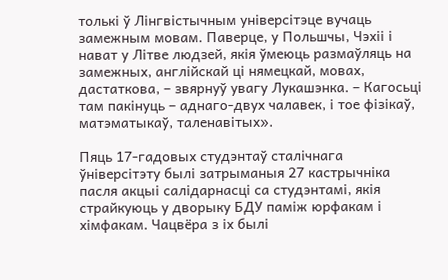толькі ў Лінгвістычным універсітэце вучаць замежным мовам. Паверце, у Польшчы, Чэхіі і нават у Літве людзей, якія ўмеюць размаўляць на замежных, англійскай ці нямецкай, мовах, дастаткова, – звярнуў увагу Лукашэнка. – Кагосьці там пакінуць – аднаго-двух чалавек, і тое фізікаў, матэматыкаў, таленавітых».

Пяць 17-гадовых студэнтаў сталічнага ўніверсітэту былі затрыманыя 27 кастрычніка пасля акцыі салідарнасці са студэнтамі, якія страйкуюць у дворыку БДУ паміж юрфакам і хімфакам. Чацвёра з іх былі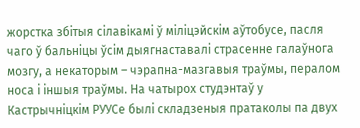жорстка збітыя сілавікамі ў міліцэйскім аўтобусе, пасля чаго ў бальніцы ўсім дыягнаставалі страсенне галаўнога мозгу, а некаторым – чэрапна-мазгавыя траўмы, пералом носа і іншыя траўмы. На чатырох студэнтаў у Кастрычніцкім РУУСе былі складзеныя пратаколы па двух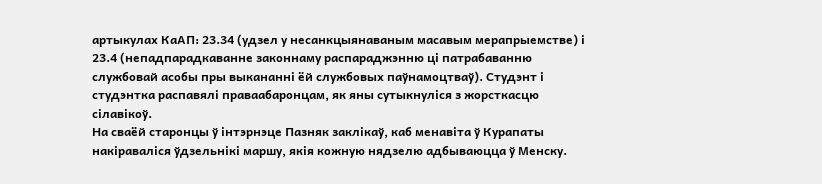артыкулах КаАП: 23.34 (удзел у несанкцыянаваным масавым мерапрыемстве) і 23.4 (непадпарадкаванне законнаму распараджэнню ці патрабаванню службовай асобы пры выкананні ёй службовых паўнамоцтваў). Студэнт і студэнтка распавялі праваабаронцам, як яны сутыкнуліся з жорсткасцю сілавікоў.
На сваёй старонцы ў інтэрнэце Пазняк заклікаў, каб менавіта ў Курапаты накіраваліся ўдзельнікі маршу, якія кожную нядзелю адбываюцца ў Менску.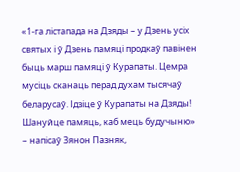«1-га лістапада на Дзяды – у Дзень усіх святых і ў Дзень памяці продкаў павінен быць марш памяці ў Курапаты. Цемра мусіць сканаць перад духам тысячаў беларусаў. Ідзіце ў Курапаты на Дзяды! Шануйце памяць, каб мець будучыню» – напісаў Зянон Пазняк,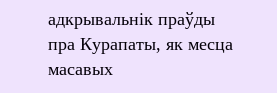адкрывальнік праўды пра Курапаты, як месца масавых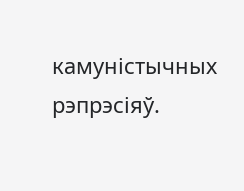камуністычных рэпрэсіяў.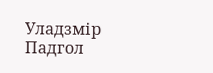Уладзмір Падгол